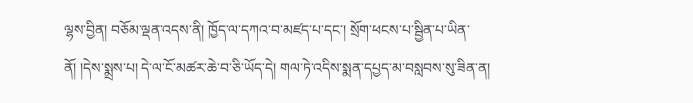ལྷས་བྱིན། བཅོམ་ལྡན་འདས་ནི། ཁྱོད་ལ་དཀའ་བ་མཛད་པ་དང་། སྲོག་ཕངས་པ་སྦྱིན་པ་ཡིན་ནོ། །དེས་སྨྲས་པ། དེ་ལ་ངོ་མཚར་ཆེ་བ་ཅི་ཡོད་དེ། གལ་ཏེ་འདིས་སྨན་དཔྱད་མ་བསླབས་སུ་ཟིན་ན།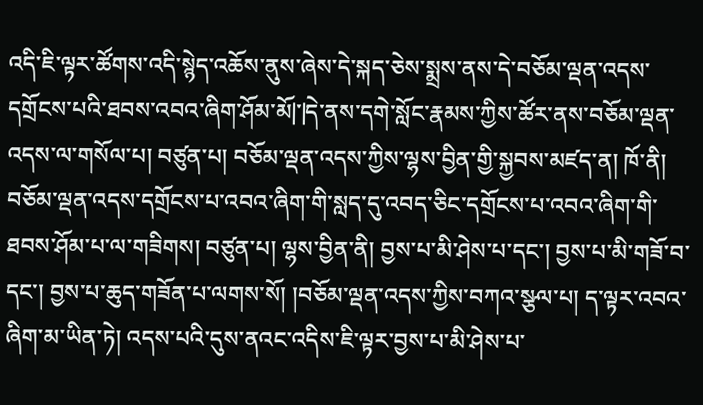འདི་ཇི་ལྟར་ཚོགས་འདི་སྙེད་འཆོས་ནུས་ཞེས་དེ་སྐད་ཅེས་སྨྲས་ནས་དེ་བཅོམ་ལྡན་འདས་དགྲོངས་པའི་ཐབས་འབའ་ཞིག་ཤོམ་མོ|་|དེ་ནས་དགེ་སློང་རྣམས་ཀྱིས་ཚོར་ནས་བཅོམ་ལྡན་འདས་ལ་གསོལ་པ། བཙུན་པ། བཅོམ་ལྡན་འདས་ཀྱིས་ལྷས་བྱིན་གྱི་སྐྱབས་མཛད་ན། ཁོ་ནི། བཅོམ་ལྡན་འདས་དགྲོངས་པ་འབའ་ཞིག་གི་སླད་དུ་འབད་ཅིང་དགྲོངས་པ་འབའ་ཞིག་གི་ཐབས་ཤོམ་པ་ལ་གཟིགས། བཙུན་པ། ལྷས་བྱིན་ནི། བྱས་པ་མི་ཤེས་པ་དང་། བྱས་པ་མི་གཟོ་བ་དང་། བྱས་པ་ཆུད་གཟོན་པ་ལགས་སོ། །བཅོམ་ལྡན་འདས་ཀྱིས་བཀའ་སྩལ་པ། ད་ལྟར་འབའ་ཞིག་མ་ཡིན་ཏེ། འདས་པའི་དུས་ནའང་འདིས་ཇི་ལྟར་བྱས་པ་མི་ཤེས་པ་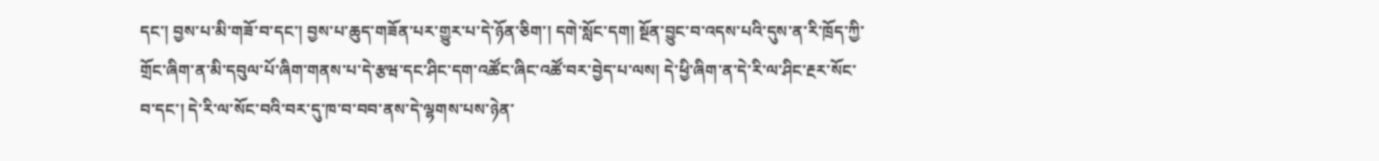དང་། བྱས་པ་མི་གཟོ་བ་དང་། བྱས་པ་ཆུད་གཟོན་པར་གྱུར་པ་དེ་ཉོན་ཅིག་། དགེ་སློང་དག། སྔོན་བྱུང་བ་འདས་པའི་དུས་ན་རི་ཁྲོད་ཀྱི་གྲོང་ཞིག་ན་མི་དབུལ་པོ་ཞིག་གནས་པ་དེ་རྩཝ་དང་ཤིང་དག་འཚོང་ཞིང་འཚོ་བར་བྱེད་པ་ལས། དེ་ཕྱི་ཞིག་ན་དེ་རི་ལ་ཤིང་རྔར་སོང་བ་དང་། དེ་རི་ལ་སོང་བའི་བར་དུ་ཁ་བ་བབ་ནས་དེ་ལྷགས་པས་ཉེན་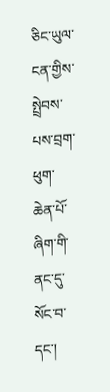ཅིང་ཡུལ་ངན་གྱིས་སྤྲེབས་པས་བྲག་ཕུག་ཆེན་པོ་ཞིག་གི་ནང་དུ་སོང་བ་དང་།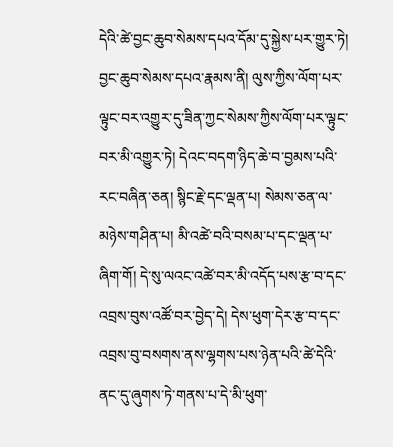དེའི་ཚེ་བྱང་ཆུབ་སེམས་དཔའ་དོམ་དུ་སྐྱེས་པར་གྱུར་ཏེ། བྱང་ཆུབ་སེམས་དཔའ་རྣམས་ནི། ལུས་ཀྱིས་ལོག་པར་ལྟུང་བར་འགྱུར་དུ་ཟིན་ཀྱང་སེམས་ཀྱིས་ལོག་པར་ལྟུང་བར་མི་འགྱུར་ཏེ། དེའང་བདག་ཉིད་ཆེ་བ་བྱམས་པའི་རང་བཞིན་ཅན། སྙིང་རྗེ་དང་ལྡན་པ། སེམས་ཅན་ལ་མཉེས་གཤིན་པ། མི་འཚེ་བའི་བསམ་པ་དང་ལྡན་པ་ཞིག་གོ། དེ་སུ་ལའང་འཚེ་བར་མི་འདོད་པས་རྩ་བ་དང་འབྲས་བུས་འཚོ་བར་བྱེད་དེ། དེས་ཕུག་དེར་རྩ་བ་དང་འབྲས་བུ་བསགས་ནས་ལྷགས་པས་ཉེན་པའི་ཚེ་དེའི་ནང་དུ་ཞུགས་ཏེ་གནས་པ་དེ་མི་ཕུག་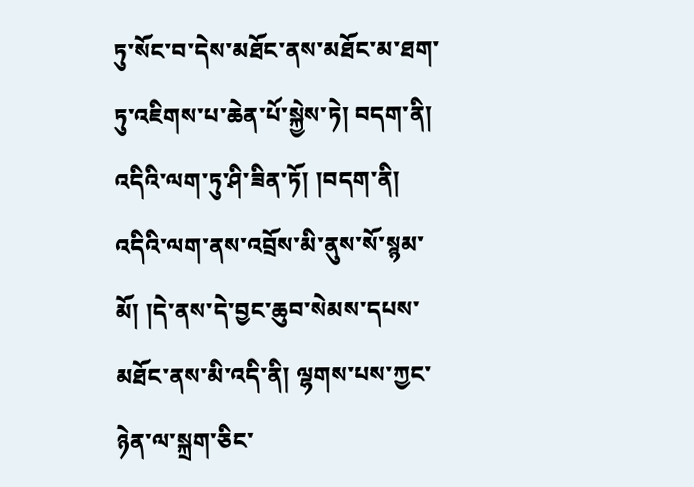ཏུ་སོང་བ་དེས་མཐོང་ནས་མཐོང་མ་ཐག་ཏུ་འཇིགས་པ་ཆེན་པོ་སྐྱེས་ཏེ། བདག་ནི། འདིའི་ལག་ཏུ་ཤི་ཟིན་ཏོ། །བདག་ནི། འདིའི་ལག་ནས་འབྲོས་མི་ནུས་སོ་སྙམ་མོ། །དེ་ནས་དེ་བྱང་ཆུབ་སེམས་དཔས་མཐོང་ནས་མི་འདི་ནི། ལྷགས་པས་ཀྱང་ཉེན་ལ་སྐྲག་ཅིང་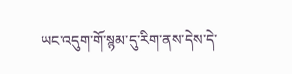ཡང་འདུག་གོ་སྙམ་དུ་རིག་ནས་དེས་དེ་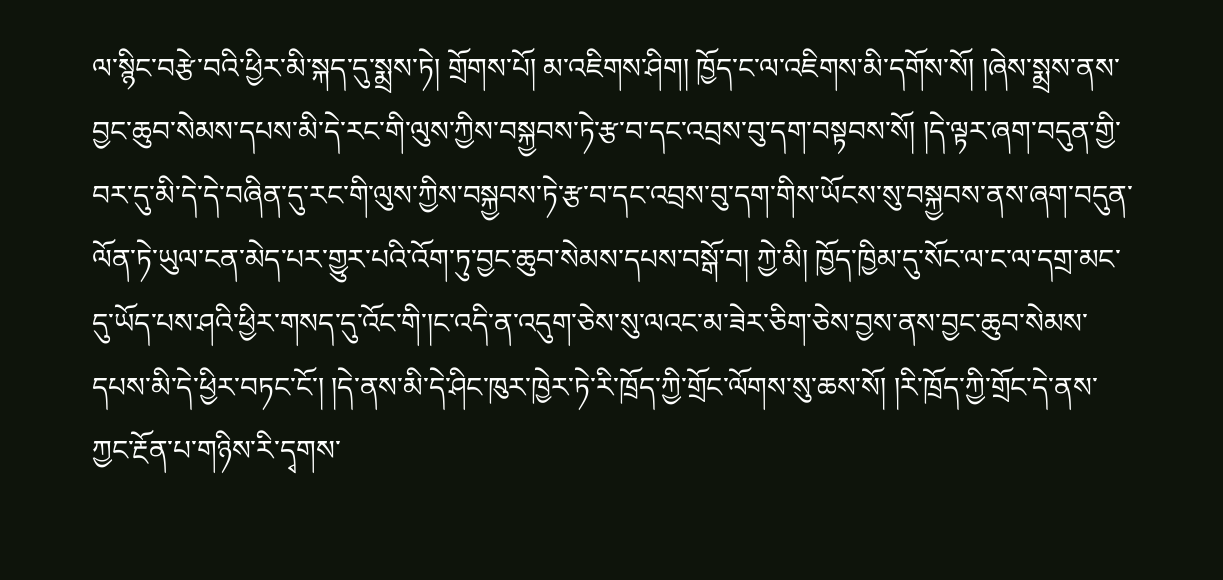ལ་སྙིང་བརྩེ་བའི་ཕྱིར་མི་སྐད་དུ་སྨྲས་ཏེ། གྲོགས་པོ། མ་འཇིགས་ཤིག། ཁྱོད་ང་ལ་འཇིགས་མི་དགོས་སོ། །ཞེས་སྨྲས་ནས་བྱང་ཆུབ་སེམས་དཔས་མི་དེ་རང་གི་ལུས་ཀྱིས་བསྐྱབས་ཏེ་རྩ་བ་དང་འབྲས་བུ་དག་བསྟབས་སོ། །དེ་ལྟར་ཞག་བདུན་གྱི་བར་དུ་མི་དེ་དེ་བཞིན་དུ་རང་གི་ལུས་ཀྱིས་བསྐྱབས་ཏེ་རྩ་བ་དང་འབྲས་བུ་དག་གིས་ཡོངས་སུ་བསྐྱབས་ནས་ཞག་བདུན་ལོན་ཏེ་ཡུལ་ངན་མེད་པར་གྱུར་པའི་འོག་ཏུ་བྱང་ཆུབ་སེམས་དཔས་བསྒོ་བ། ཀྱེ་མི། ཁྱོད་ཁྱིམ་དུ་སོང་ལ་ང་ལ་དགྲ་མང་དུ་ཡོད་པས་ཤའི་ཕྱིར་གསད་དུ་འོང་གི་།ང་འདི་ན་འདུག་ཅེས་སུ་ལའང་མ་ཟེར་ཅིག་ཅེས་བྱས་ནས་བྱང་ཆུབ་སེམས་དཔས་མི་དེ་ཕྱིར་བཏང་ངོ་། །དེ་ནས་མི་དེ་ཤིང་ཁུར་ཁྱེར་ཏེ་རི་ཁྲོད་ཀྱི་གྲོང་ལོགས་སུ་ཆས་སོ། །རི་ཁྲོད་ཀྱི་གྲོང་དེ་ནས་ཀྱང་རྔོན་པ་གཉིས་རི་དྭགས་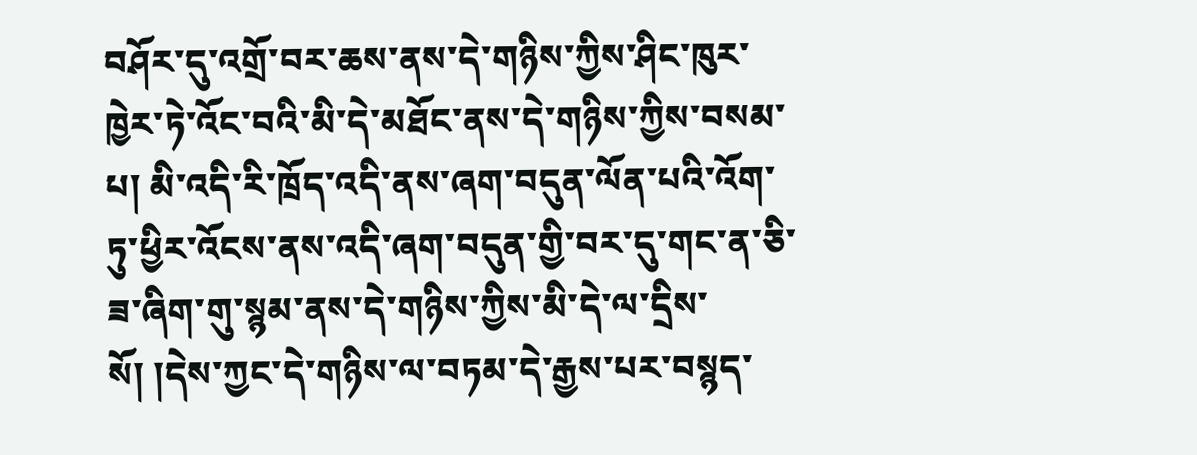བཤོར་དུ་འགྲོ་བར་ཆས་ནས་དེ་གཉིས་ཀྱིས་ཤིང་ཁུར་ཁྱེར་ཏེ་འོང་བའི་མི་དེ་མཐོང་ནས་དེ་གཉིས་ཀྱིས་བསམ་པ། མི་འདི་རི་ཁྲོད་འདི་ནས་ཞག་བདུན་ལོན་པའི་འོག་ཏུ་ཕྱིར་འོངས་ནས་འདི་ཞག་བདུན་གྱི་བར་དུ་གང་ན་ཅི་ཟ་ཞིག་གུ་སྙམ་ནས་དེ་གཉིས་ཀྱིས་མི་དེ་ལ་དྲིས་སོ། །དེས་ཀྱང་དེ་གཉིས་ལ་བཏམ་དེ་རྒྱས་པར་བསྙད་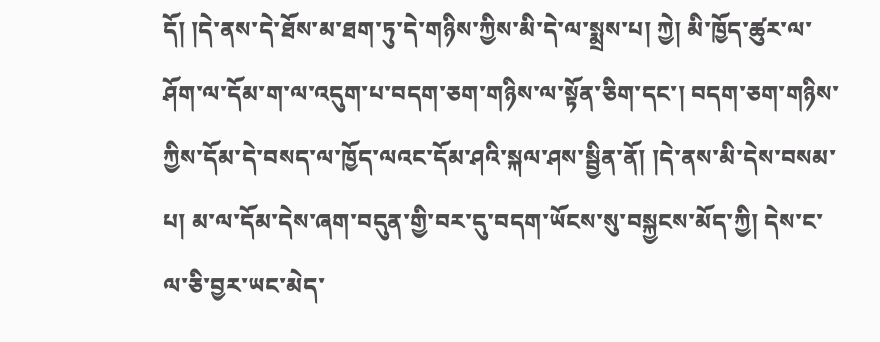དོ། །དེ་ནས་དེ་ཐོས་མ་ཐག་ཏུ་དེ་གཉིས་ཀྱིས་མི་དེ་ལ་སྨྲས་པ། ཀྱེ། མི་ཁྱོད་ཚུར་ལ་ཤོག་ལ་དོམ་ག་ལ་འདུག་པ་བདག་ཅག་གཉིས་ལ་སྟོན་ཅིག་དང་། བདག་ཅག་གཉིས་ཀྱིས་དོམ་དེ་བསད་ལ་ཁྱོད་ལའང་དོམ་ཤའི་སྐལ་ཤས་སྦྱིན་ནོ། །དེ་ནས་མི་དེས་བསམ་པ། མ་ལ་དོམ་དེས་ཞག་བདུན་གྱི་བར་དུ་བདག་ཡོངས་སུ་བསྐྱངས་མོད་ཀྱི། དེས་ང་ལ་ཅི་བྱར་ཡང་མེད་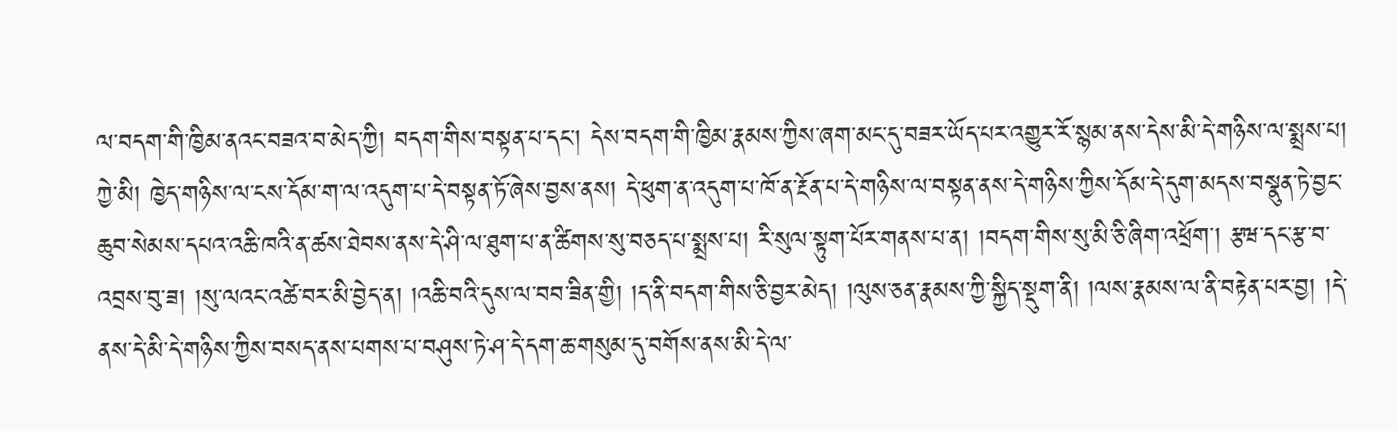ལ་བདག་གི་ཁྱིམ་ནའང་བཟའ་བ་མེད་ཀྱི། བདག་གིས་བསྟན་པ་དང་། དེས་བདག་གི་ཁྱིམ་རྣམས་ཀྱིས་ཞག་མང་དུ་བཟར་ཡོད་པར་འགྱུར་རོ་སྙམ་ནས་དེས་མི་དེ་གཉིས་ལ་སྨྲས་པ། ཀྱེ་མི། ཁྱེད་གཉིས་ལ་ངས་དོམ་ག་ལ་འདུག་པ་དེ་བསྟན་ཏོ་ཞེས་བྱས་ནས། དེ་ཕུག་ན་འདུག་པ་ཁོ་ན་རྔོན་པ་དེ་གཉིས་ལ་བསྟན་ནས་དེ་གཉིས་ཀྱིས་དོམ་དེ་དུག་མདས་བསྣུན་ཏེ་བྱང་ཆུབ་སེམས་དཔའ་འཆི་ཁའི་ན་ཚས་ཐེབས་ནས་དེ་ཤི་ལ་ཐུག་པ་ན་ཚིགས་སུ་བཅད་པ་སྨྲས་པ། རི་སུལ་སྟུག་པོར་གནས་པ་ན། །བདག་གིས་སུ་མི་ཅི་ཞིག་འཕྲོག་། རྩཝ་དང་རྩ་བ་འབྲས་བུ་ཟ། །སུ་ལའང་འཚེ་བར་མི་བྱེད་ན། །འཆི་བའི་དུས་ལ་བབ་ཟིན་གྱི། །ད་ནི་བདག་གིས་ཅི་བྱར་མེད། །ལུས་ཅན་རྣམས་ཀྱི་སྐྱིད་སྡུག་ནི། །ལས་རྣམས་ལ་ནི་བརྟེན་པར་བྱ། །དེ་ནས་དེ་མི་དེ་གཉིས་ཀྱིས་བསད་ནས་པགས་པ་བཤུས་ཏེ་ཤ་དེ་དག་ཆ་གསུམ་དུ་བགོས་ནས་མི་དེ་ལ་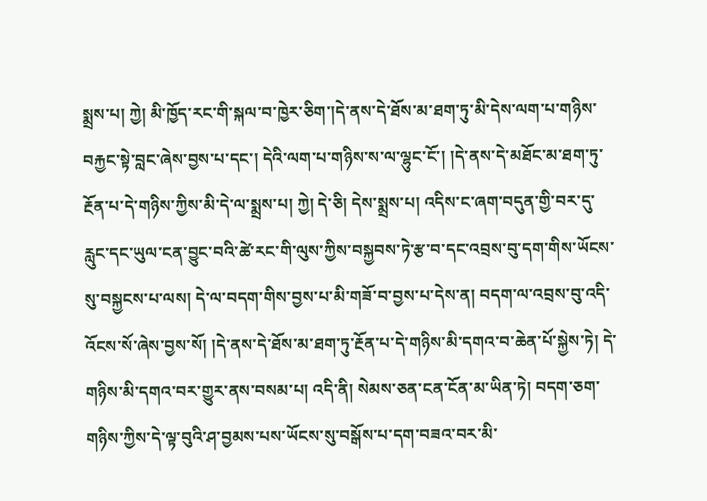སྨྲས་པ། ཀྱེ། མི་ཁྱོད་རང་གི་སྐལ་བ་ཁྱེར་ཅིག་།དེ་ནས་དེ་ཐོས་མ་ཐག་ཏུ་མི་དེས་ལག་པ་གཉིས་བརྐྱང་སྟེ་བླང་ཞེས་བྱས་པ་དང་། དེའི་ལག་པ་གཉིས་ས་ལ་ལྷུང་ངོ་། །དེ་ནས་དེ་མཐོང་མ་ཐག་ཏུ་རྔོན་པ་དེ་གཉིས་ཀྱིས་མི་དེ་ལ་སྨྲས་པ། ཀྱེ། དེ་ཅི། དེས་སྨྲས་པ། འདིས་ང་ཞག་བདུན་གྱི་བར་དུ་རླུང་དང་ཡུལ་ངན་བྱུང་བའི་ཚེ་རང་གི་ལུས་ཀྱིས་བསྐྱབས་ཏེ་རྩ་བ་དང་འབྲས་བུ་དག་གིས་ཡོངས་སུ་བསྐྱངས་པ་ལས། དེ་ལ་བདག་གིས་བྱས་པ་མི་གཟོ་བ་བྱས་པ་དེས་ན། བདག་ལ་འབྲས་བུ་འདི་འོངས་སོ་ཞེས་བྱས་སོ། །དེ་ནས་དེ་ཐོས་མ་ཐག་ཏུ་རྔོན་པ་དེ་གཉིས་མི་དགའ་བ་ཆེན་པོ་སྐྱེས་ཏེ། དེ་གཉིས་མི་དགའ་བར་གྱུར་ནས་བསམ་པ། འདི་ནི། སེམས་ཅན་ངན་ངོན་མ་ཡིན་ཏེ། བདག་ཅག་གཉིས་ཀྱིས་དེ་ལྟ་བུའི་ཤ་བྱམས་པས་ཡོངས་སུ་བསྒོས་པ་དག་བཟའ་བར་མི་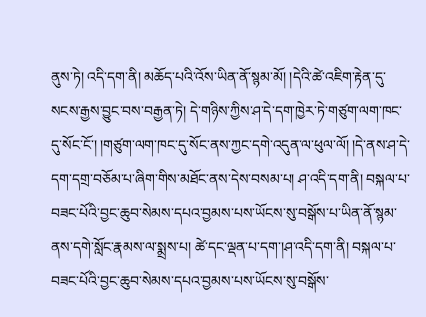ནུས་ཏེ། འདི་དག་ནི། མཆོད་པའི་འོས་ཡིན་ནོ་སྙམ་མོ། །དེའི་ཚེ་འཇིག་རྟེན་དུ་སངས་རྒྱས་བྱུང་བས་བརྒྱན་ཏེ། དེ་གཉིས་ཀྱིས་ཤ་དེ་དག་ཁྱེར་ཏེ་གཙུག་ལག་ཁང་དུ་སོང་ངོ་། །གཙུག་ལག་ཁང་དུ་སོང་ནས་ཀྱང་དགེ་འདུན་ལ་ཕུལ་ལོ། །དེ་ནས་ཤ་དེ་དག་དགྲ་བཅོམ་པ་ཞིག་གིས་མཐོང་ནས་དེས་བསམ་པ། ཤ་འདི་དག་ནི། བསྐལ་པ་བཟང་པོའི་བྱང་ཆུབ་སེམས་དཔའ་བྱམས་པས་ཡོངས་སུ་བསྒོས་པ་ཡིན་ནོ་སྙམ་ནས་དགེ་སློང་རྣམས་ལ་སྨྲས་པ། ཚེ་དང་ལྡན་པ་དག་།ཤ་འདི་དག་ནི། བསྐལ་པ་བཟང་པོའི་བྱང་ཆུབ་སེམས་དཔའ་བྱམས་པས་ཡོངས་སུ་བསྒོས་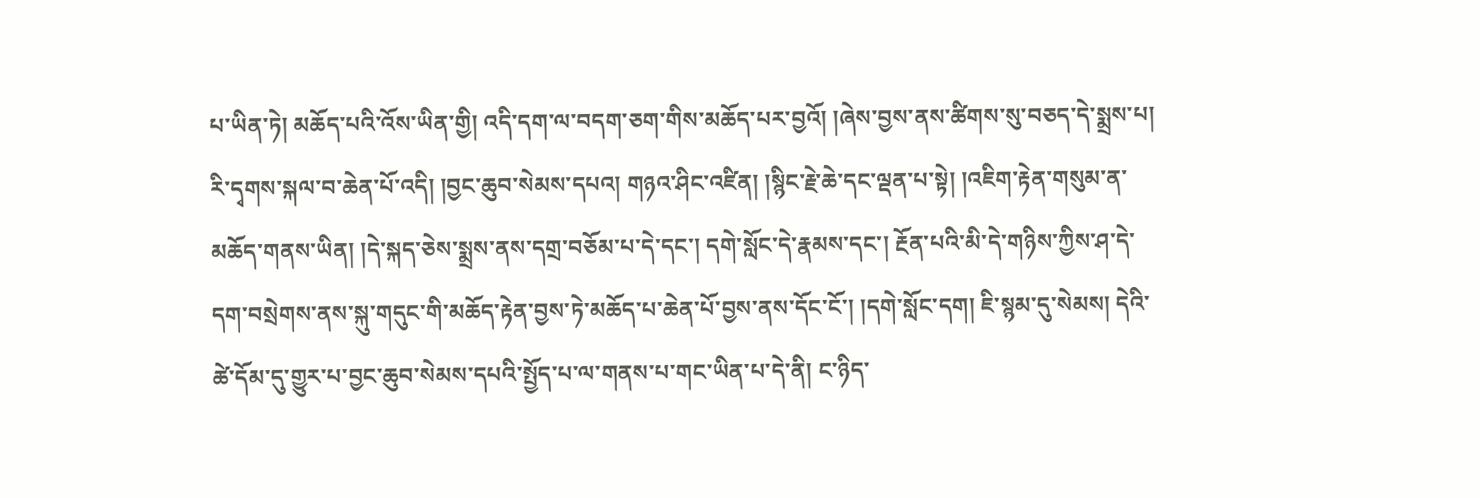པ་ཡིན་ཏེ། མཆོད་པའི་འོས་ཡིན་གྱི། འདི་དག་ལ་བདག་ཅག་གིས་མཆོད་པར་བྱའོ། །ཞེས་བྱས་ནས་ཚིགས་སུ་བཅད་དེ་སྨྲས་པ། རི་དྭགས་སྐལ་བ་ཆེན་པོ་འདི། །བྱང་ཆུབ་སེམས་དཔའ། གཉའ་ཤིང་འཛིན། །སྙིང་རྗེ་ཆེ་དང་ལྡན་པ་སྟེ། །འཇིག་རྟེན་གསུམ་ན་མཆོད་གནས་ཡིན། །དེ་སྐད་ཅེས་སྨྲས་ནས་དགྲ་བཅོམ་པ་དེ་དང་། དགེ་སློང་དེ་རྣམས་དང་། རྔོན་པའི་མི་དེ་གཉིས་ཀྱིས་ཤ་དེ་དག་བསྲེགས་ནས་སྐུ་གདུང་གི་མཆོད་རྟེན་བྱས་ཏེ་མཆོད་པ་ཆེན་པོ་བྱས་ནས་དོང་ངོ་། །དགེ་སློང་དག། ཇི་སྙམ་དུ་སེམས། དེའི་ཚེ་དོམ་དུ་གྱུར་པ་བྱང་ཆུབ་སེམས་དཔའི་སྤྱོད་པ་ལ་གནས་པ་གང་ཡིན་པ་དེ་ནི། ང་ཉིད་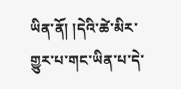ཡིན་ནོ། །དེའི་ཚེ་མིར་གྱུར་པ་གང་ཡིན་པ་དེ་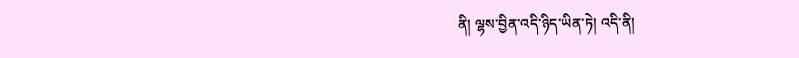ནི། ལྷས་བྱིན་འདི་ཉིད་ཡིན་ཏེ། འདི་ནི།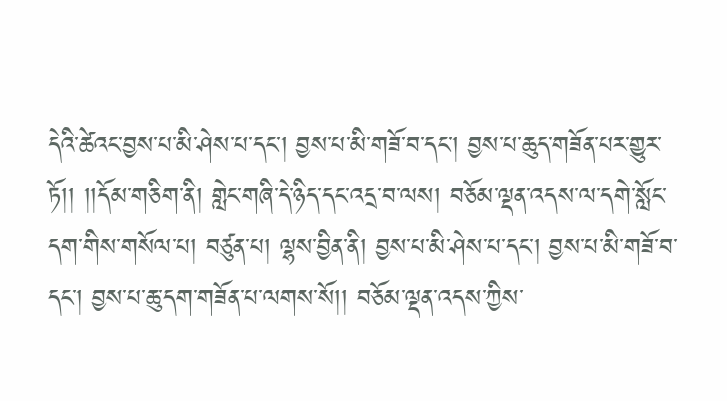དེའི་ཚེའང་བྱས་པ་མི་ཤེས་པ་དང་། བྱས་པ་མི་གཟོ་བ་དང་། བྱས་པ་ཆུད་གཟོན་པར་གྱུར་ཏོ།། །།དོམ་གཅིག་ནི། གླེང་གཞི་དེ་ཉིད་དང་འདྲ་བ་ལས། བཅོམ་ལྡན་འདས་ལ་དགེ་སློང་དག་གིས་གསོལ་པ། བཙུན་པ། ལྷས་བྱིན་ནི། བྱས་པ་མི་ཤེས་པ་དང་། བྱས་པ་མི་གཟོ་བ་དང་། བྱས་པ་ཆུ་དག་གཟོན་པ་ལགས་སོ།། བཅོམ་ལྡན་འདས་ཀྱིས་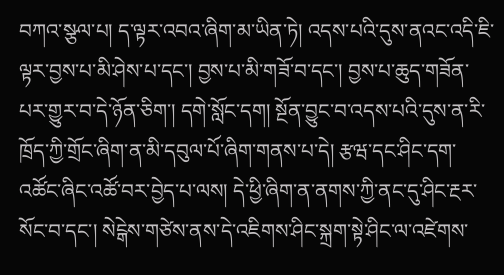བཀའ་སྩལ་པ། ད་ལྟར་འབའ་ཞིག་མ་ཡིན་ཏེ། འདས་པའི་དུས་ནའང་འདི་ཇི་ལྟར་བྱས་པ་མི་ཤེས་པ་དང་། བྱས་པ་མི་གཟོ་བ་དང་། བྱས་པ་ཆུད་གཟོན་པར་གྱུར་བ་དེ་ཉོན་ཅིག་། དགེ་སློང་དག། སྔོན་བྱུང་བ་འདས་པའི་དུས་ན་རི་ཁྲོད་ཀྱི་གྲོང་ཞིག་ན་མི་དབུལ་པོ་ཞིག་གནས་པ་དེ། རྩཝ་དང་ཤིང་དག་འཚོང་ཞིང་འཚོ་བར་བྱེད་པ་ལས། དེ་ཕྱི་ཞིག་ན་ནགས་ཀྱི་ནང་དུ་ཤིང་རྔར་སོང་བ་དང་། སེངྒེས་གཙེས་ནས་དེ་འཇིགས་ཤིང་སྐྲག་སྟེ་ཤིང་ལ་འཛེགས་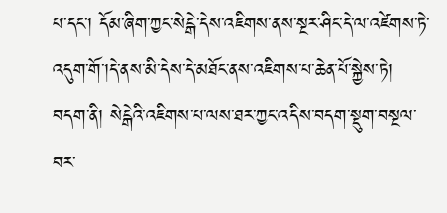པ་དང་། དོམ་ཞིག་ཀྱང་སེངྒེ་དེས་འཇིགས་ནས་སྔར་ཤིང་དེ་ལ་འཛེགས་ཏེ་འདུག་གོ་།དེ་ནས་མི་དེས་དེ་མཐོང་ནས་འཇིགས་པ་ཆེན་པོ་སྐྱེས་ཏེ། བདག་ནི། སེངྒེའི་འཇིགས་པ་ལས་ཐར་ཀྱང་འདིས་བདག་སྡུག་བསྔལ་བར་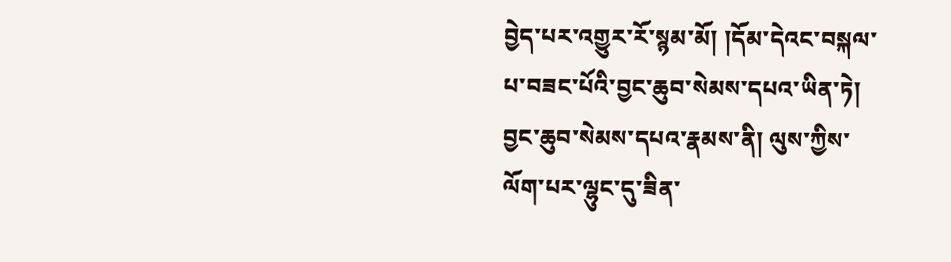བྱེད་པར་འགྱུར་རོ་སྙམ་མོ། །དོམ་དེའང་བསྐལ་པ་བཟང་པོའི་བྱང་ཆུབ་སེམས་དཔའ་ཡིན་ཏེ། བྱང་ཆུབ་སེམས་དཔའ་རྣམས་ནི། ལུས་ཀྱིས་ལོག་པར་ལྷུང་དུ་ཟིན་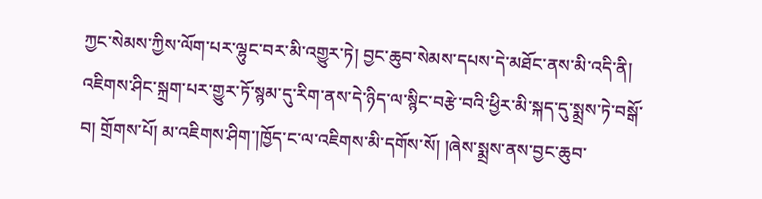ཀྱང་སེམས་ཀྱིས་ལོག་པར་ལྷུང་བར་མི་འགྱུར་ཏེ། བྱང་ཆུབ་སེམས་དཔས་དེ་མཐོང་ནས་མི་འདི་ནི། འཇིགས་ཤིང་སྐྲག་པར་གྱུར་ཏོ་སྙམ་དུ་རིག་ནས་དེ་ཉིད་ལ་སྙིང་བརྩེ་བའི་ཕྱིར་མི་སྐད་དུ་སྨྲས་ཏེ་བསྒོ་བ། གྲོགས་པོ། མ་འཇིགས་ཤིག་།ཁྱོད་ང་ལ་འཇིགས་མི་དགོས་སོ། །ཞེས་སྨྲས་ནས་བྱང་ཆུབ་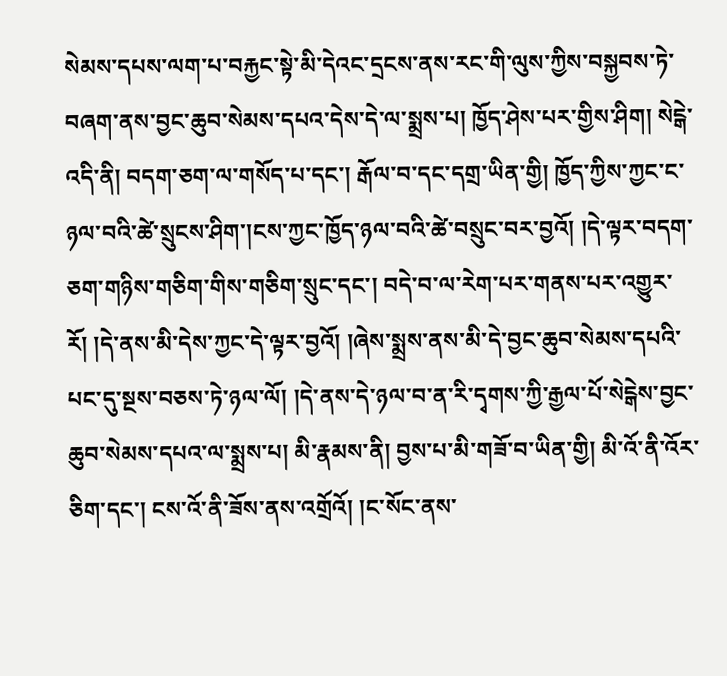སེམས་དཔས་ལག་པ་བརྐྱང་སྟེ་མི་དེའང་དྲངས་ནས་རང་གི་ལུས་ཀྱིས་བསྐྱབས་ཏེ་བཞག་ནས་བྱང་ཆུབ་སེམས་དཔའ་དེས་དེ་ལ་སྨྲས་པ། ཁྱོད་ཤེས་པར་གྱིས་ཤིག། སེངྒེ་འདི་ནི། བདག་ཅག་ལ་གསོད་པ་དང་། རྒོལ་བ་དང་དགྲ་ཡིན་གྱི། ཁྱོད་ཀྱིས་ཀྱང་ང་ཉལ་བའི་ཚེ་སྲུངས་ཤིག་།ངས་ཀྱང་ཁྱོད་ཉལ་བའི་ཚེ་བསྲུང་བར་བྱའོ། །དེ་ལྟར་བདག་ཅག་གཉིས་གཅིག་གིས་གཅིག་སྲུང་དང་། བདེ་བ་ལ་རེག་པར་གནས་པར་འགྱུར་རོ། །དེ་ནས་མི་དེས་ཀྱང་དེ་ལྟར་བྱའོ། །ཞེས་སྨྲས་ནས་མི་དེ་བྱང་ཆུབ་སེམས་དཔའི་པང་དུ་སྔས་བཅས་ཏེ་ཉལ་ལོ། །དེ་ནས་དེ་ཉལ་བ་ན་རི་དྭགས་ཀྱི་རྒྱལ་པོ་སེངྒེས་བྱང་ཆུབ་སེམས་དཔའ་ལ་སྨྲས་པ། མི་རྣམས་ནི། བྱས་པ་མི་གཟོ་བ་ཡིན་གྱི། མི་འོ་ནི་འོར་ཅིག་དང་། ངས་འོ་ནི་ཟོས་ནས་འགྲོའོ། །ང་སོང་ནས་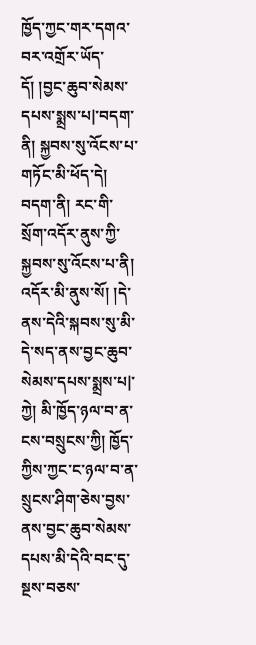ཁྱོད་ཀྱང་གར་དགའ་བར་འགྲོར་ཡོད་དོ། །བྱང་ཆུབ་སེམས་དཔས་སྨྲས་པ|་བདག་ནི། སྐྱབས་སུ་འོངས་པ་གཏོང་མི་ཕོད་དེ། བདག་ནི། རང་གི་སྲོག་འདོར་ནུས་ཀྱི་སྐྱབས་སུ་འོངས་པ་ནི། འདོར་མི་ནུས་སོ། །དེ་ནས་དེའི་སྐབས་སུ་མི་དེ་སད་ནས་བྱང་ཆུབ་སེམས་དཔས་སྨྲས་པ|་ཀྱེ། མི་ཁྱོད་ཉལ་བ་ན་ངས་བསྲུངས་ཀྱི། ཁྱོད་ཀྱིས་ཀྱང་ང་ཉལ་བ་ན་སྲུངས་ཤིག་ཅེས་བྱས་ནས་བྱང་ཆུབ་སེམས་དཔས་མི་དེའི་བང་དུ་སྔས་བཅས་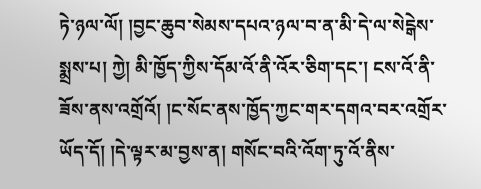ཏེ་ཉལ་ལོ། །བྱང་ཆུབ་སེམས་དཔའ་ཉལ་བ་ན་མི་དེ་ལ་སེངྒེས་སྨྲས་པ། ཀྱེ། མི་ཁྱོད་ཀྱིས་དོམ་འོ་ནི་འོར་ཅིག་དང་། ངས་འོ་ནི་ཟོས་ནས་འགྲོའོ། །ང་སོང་ནས་ཁྱོད་ཀྱང་གར་དགའ་བར་འགྲོར་ཡོད་དོ། །དེ་ལྟར་མ་བྱས་ན། གསོང་བའི་འོག་ཏུ་འོ་ནིས་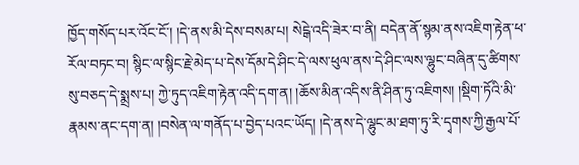ཁྱོད་གསོད་པར་འོང་ངོ་། །དེ་ནས་མི་དེས་བསམ་པ། སེངྒེ་འདི་ཟེར་བ་ནི། བདེན་ནོ་སྙམ་ནས་འཇིག་རྟེན་ཕ་རོལ་བཏང་བ། སྙིང་ལ་སྙིང་རྗེ་མེད་པ་དེས་དོམ་དེ་ཤིང་དེ་ལས་ཕུལ་ནས་དེ་ཤིང་ལས་ལྷུང་བཞིན་དུ་ཚིགས་སུ་བཅད་དེ་སྨྲས་པ། ཀྱེ་ཏུད་འཇིག་རྟེན་འདི་དག་ན། །ཆོས་མིན་འདིས་ནི་ཤིན་ཏུ་འཇིགས། །སྡིག་ཏོའི་མི་རྣམས་ནང་དག་ན། །བསེན་ལ་གནོད་པ་བྱེད་པའང་ཡོད། །དེ་ནས་དེ་ལྷུང་མ་ཐག་ཏུ་རི་དྭགས་ཀྱི་རྒྱལ་པོ་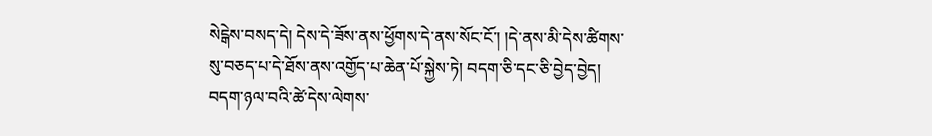སེངྒེས་བསད་དེ། དེས་དེ་ཟོས་ནས་ཕྱོགས་དེ་ནས་སོང་ངོ་། །དེ་ནས་མི་དེས་ཚིགས་སུ་བཅད་པ་དེ་ཐོས་ནས་འགྱོད་པ་ཆེན་པོ་སྐྱེས་ཏེ། བདག་ཅི་དང་ཅི་བྱེད་བྱེད། བདག་ཉལ་བའི་ཚེ་དེས་ལེགས་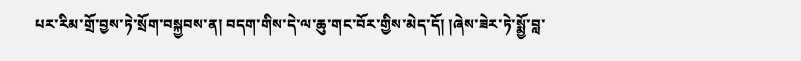པར་རིམ་གྲོ་བྱས་ཏེ་སྲོག་བསྐྱབས་ན། བདག་གིས་དེ་ལ་ཆུ་གང་བོར་གྱིས་མེད་དོ། །ཞེས་ཟེར་ཏེ་སྨྱོ་བླ་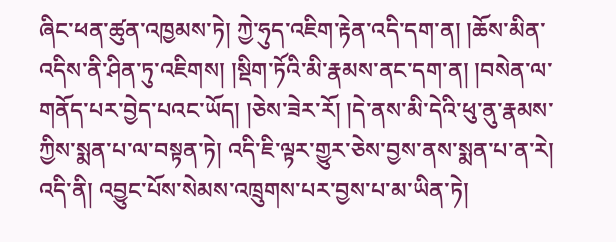ཞིང་ཕན་ཚུན་འཁྱམས་ཏེ། ཀྱེ་ཧུད་འཇིག་རྟེན་འདི་དག་ན། །ཆོས་མིན་འདིས་ནི་ཤིན་ཏུ་འཇིགས། །སྡིག་ཏོའི་མི་རྣམས་ནང་དག་ན། །བསེན་ལ་གནོད་པར་བྱེད་པའང་ཡོད། །ཅེས་ཟེར་རོ། །དེ་ནས་མི་དེའི་ཕུ་ནུ་རྣམས་ཀྱིས་སྨན་པ་ལ་བསྟན་ཏེ། འདི་ཇི་ལྟར་གྱུར་ཅེས་བྱས་ནས་སྨན་པ་ན་རེ། འདི་ནི། འབྱུང་པོས་སེམས་འཁྲུགས་པར་བྱས་པ་མ་ཡིན་ཏེ།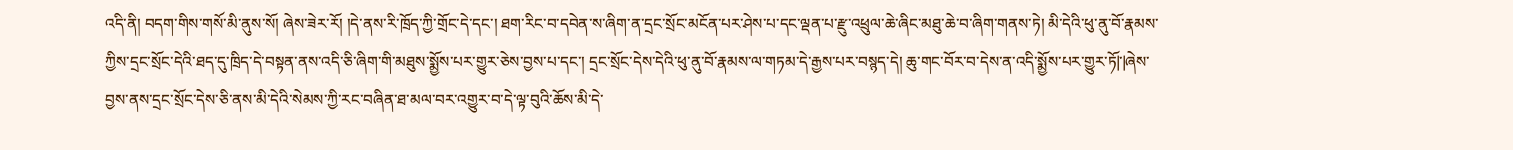འདི་ནི། བདག་གིས་གསོ་མི་ནུས་སོ། ཞེས་ཟེར་རོ། །དེ་ནས་རི་ཁྲོད་ཀྱི་གྲོང་དེ་དང་། ཐག་རིང་བ་དབེན་ས་ཞིག་ན་དྲང་སྲོང་མངོན་པར་ཤེས་པ་དང་ལྡན་པ་རྫུ་འཕྲུལ་ཆེ་ཞིང་མཐུ་ཆེ་བ་ཞིག་གནས་ཏེ། མི་དེའི་ཕུ་ནུ་བོ་རྣམས་ཀྱིས་དྲང་སྲོང་དེའི་ཐད་དུ་ཁྲིད་དེ་བསྟན་ནས་འདི་ཅི་ཞིག་གི་མཐུས་སྨྱོས་པར་གྱུར་ཅེས་བྱས་པ་དང་། དྲང་སྲོང་དེས་དེའི་ཕུ་ནུ་བོ་རྣམས་ལ་གཏམ་དེ་རྒྱས་པར་བསྙད་དེ། ཆུ་གང་བོར་བ་དེས་ན་འདི་སྨྱོས་པར་གྱུར་ཏོ|་|ཞེས་བྱས་ནས་དྲང་སྲོང་དེས་ཅི་ནས་མི་དེའི་སེམས་ཀྱི་རང་བཞིན་ཐ་མལ་བར་འགྱུར་བ་དེ་ལྟ་བུའི་ཆོས་མི་དེ་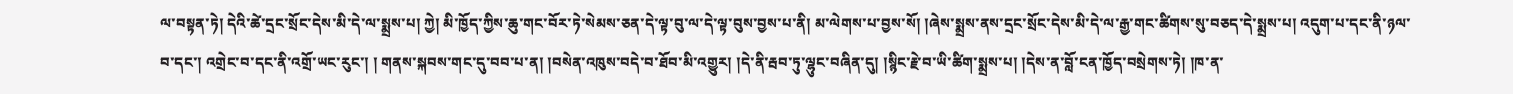ལ་བསྟན་ཏེ། དེའི་ཚེ་དྲང་སྲོང་དེས་མི་དེ་ལ་སྨྲས་པ། ཀྱེ། མི་ཁྱོད་ཀྱིས་ཆུ་གང་བོར་ཏེ་སེམས་ཅན་དེ་ལྟ་བུ་ལ་དེ་ལྟ་བུས་བྱས་པ་ནི། མ་ལེགས་པ་བྱས་སོ། །ཞེས་སྨྲས་ནས་དྲང་སྲོང་དེས་མི་དེ་ལ་རྒྱ་གང་ཚིགས་སུ་བཅད་དེ་སྨྲས་པ། འདུག་པ་དང་ནི་ཉལ་བ་དང་། འགྲེང་བ་དང་ནི་འགྲོ་ཡང་རུང་། ། གནས་སྐབས་གང་དུ་བབ་པ་ན། །བསེན་འཁུས་བདེ་བ་ཐོབ་མི་འགྱུར། །དེ་ནི་རྦབ་ཏུ་ལྷུང་བཞིན་དུ། །སྙིང་རྗེ་བ་ཡི་ཚིག་སྨྲས་པ། །དེས་ན་བློ་ངན་ཁྱོད་བསྲེགས་ཏེ། །ཁ་ན་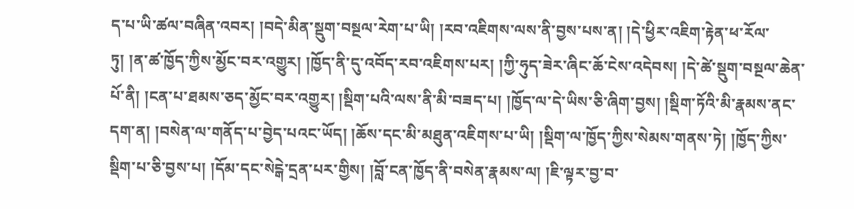ད་པ་ཡི་ཚལ་བཞིན་འབར། །བདེ་མིན་སྡུག་བསྔལ་རེག་པ་ཡི། །རབ་འཇིགས་ལས་ནི་བྱས་པས་ན། །དེ་ཕྱིར་འཇིག་རྟེན་ཕ་རོལ་ཏུ། །ན་ཚ་ཁྱོད་ཀྱིས་མྱོང་བར་འགྱུར། །ཁྱོད་ནི་དུ་འབོད་རབ་འཇིགས་པར། །ཀྱི་ཧུད་ཟེར་ཞིང་ཆོ་ངེས་འདེབས། །དེ་ཚེ་སྡུག་བསྔལ་ཆེན་པོ་ནི། །ངན་པ་ཐམས་ཅད་མྱོང་བར་འགྱུར། །སྡིག་པའི་ལས་ནི་མི་བཟད་པ། །ཁྱོད་ལ་དེ་ཡིས་ཅི་ཞིག་བྱས། །སྡིག་ཏོའི་མི་རྣམས་ནང་དག་ན། །བསེན་ལ་གནོད་པ་བྱེད་པའང་ཡོད། །ཆོས་དང་མི་མཐུན་འཇིགས་པ་ཡི། །སྡིག་ལ་ཁྱོད་ཀྱིས་སེམས་གནས་ཏེ། །ཁྱོད་ཀྱིས་སྡིག་པ་ཅི་བྱས་པ། །དོམ་དང་སེངྒེ་དྲན་པར་གྱིས། །བློ་ངན་ཁྱོད་ནི་བསེན་རྣམས་ལ། །ཇི་ལྟར་བྱ་བ་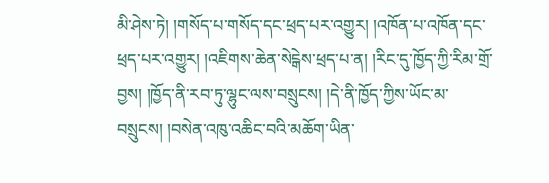མི་ཤེས་ཏེ། །གསོད་པ་གསོད་དང་ཕྲད་པར་འགྱུར། །འཁོན་པ་འཁོན་དང་ཕྲད་པར་འགྱུར། །འཇིགས་ཆེན་སེངྒེས་ཕྲད་པ་ན། །རིང་དུ་ཁྱོད་ཀྱི་རིམ་གྲོ་བྱས། །ཁྱོད་ནི་རབ་ཏུ་ལྷུང་ལས་བསྲུངས། །དེ་ནི་ཁྱོད་ཀྱིས་ཡོང་མ་བསྲུངས། །བསེན་འཁུ་འཆིང་བའི་མཆོག་ཡིན་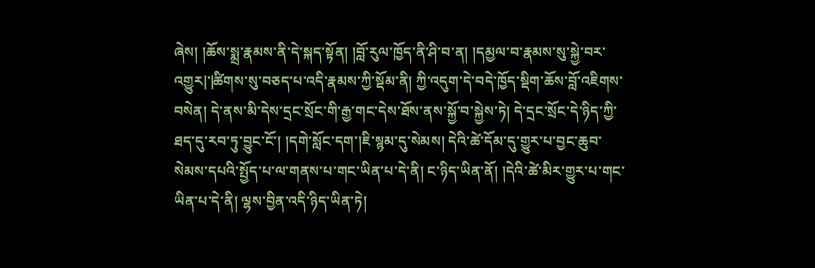ཞེས། །ཆོས་སྨྲ་རྣམས་ནི་དེ་སྐད་སྟོན། །བློ་རུལ་ཁྱོད་ནི་ཤི་བ་ན། །དམྱལ་བ་རྣམས་སུ་སྐྱེ་བར་འགྱུར|་|ཚིགས་སུ་བཅད་པ་འདི་རྣམས་ཀྱི་སྡོམ་ནི། ཀྱི་འདུག་དེ་བདེ་ཁྱོད་སྡིག་ཆོས་བློ་འཇིགས་བསེན། དེ་ནས་མི་དེས་དྲང་སྲོང་གི་རྒྱ་གང་དེས་ཐོས་ནས་སྐྱོ་བ་སྐྱེས་ཏེ། དེ་དྲང་སྲོང་དེ་ཉིད་ཀྱི་ཐད་དུ་རབ་ཏུ་བྱུང་ངོ་། །དགེ་སློང་དག་།ཇི་སྙམ་དུ་སེམས། དེའི་ཚེ་དོམ་དུ་གྱུར་པ་བྱང་ཆུབ་སེམས་དཔའི་སྤྱོད་པ་ལ་གནས་པ་གང་ཡིན་པ་དེ་ནི། ང་ཉིད་ཡིན་ནོ། །དེའི་ཚེ་མིར་གྱུར་པ་གང་ཡིན་པ་དེ་ནི། ལྷས་བྱིན་འདི་ཉིད་ཡིན་ཏེ།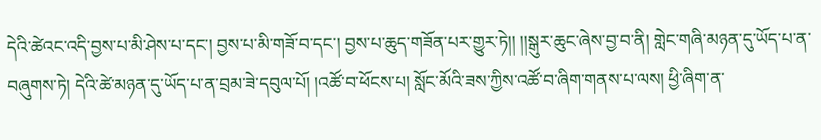དེའི་ཚེའང་འདི་བྱས་པ་མི་ཤེས་པ་དང་། བྱས་པ་མི་གཟོ་བ་དང་། བྱས་པ་ཆུད་གཟོན་པར་གྱུར་ཏེ།། །།སྒུར་ཆུང་ཞེས་བྱ་བ་ནི། གླེང་གཞི་མཉན་དུ་ཡོད་པ་ན་བཞུགས་ཏེ། དེའི་ཚེ་མཉན་དུ་ཡོད་པ་ན་བྲམ་ཟེ་དབུལ་པོ། །འཚོ་བ་ཕོངས་པ། སློང་མོའི་ཟས་ཀྱིས་འཚོ་བ་ཞིག་གནས་པ་ལས། ཕྱི་ཞིག་ན་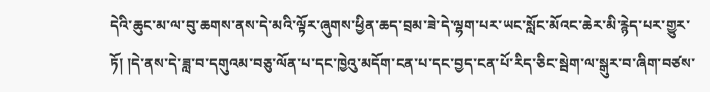དེའི་ཆུང་མ་ལ་བུ་ཆགས་ནས་དེ་མའི་ལྟོར་ཞུགས་ཕྱིན་ཆད་བྲམ་ཟེ་དེ་ལྷག་པར་ཡང་སློང་མོའང་ཆེར་མི་རྙེད་པར་གྱུར་ཏོ། །དེ་ནས་དེ་ཟླ་བ་དགུའམ་བཅུ་ལོན་པ་དང་ཁྱེའུ་མདོག་ངན་པ་དང་བྱད་ངན་པོ་རིད་ཅིང་སྦེག་ལ་སྒུར་བ་ཞིག་བཙས་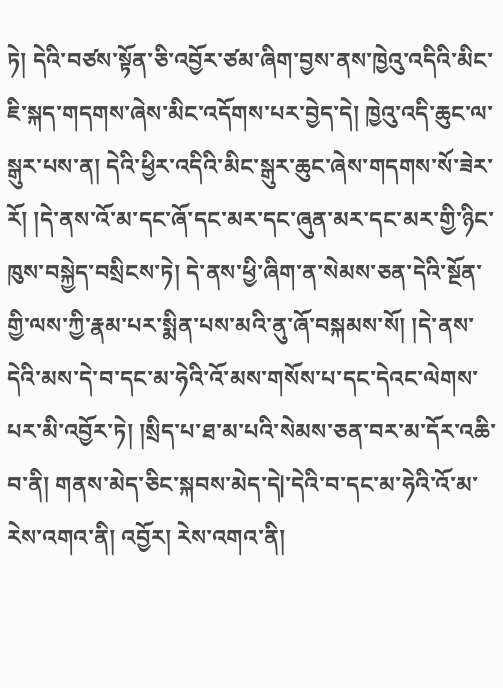ཏེ། དེའི་བཙས་སྟོན་ཅི་འབྱོར་ཙམ་ཞིག་བྱས་ནས་ཁྱེའུ་འདིའི་མིང་ཇི་སྐད་གདགས་ཞེས་མིང་འདོགས་པར་བྱེད་དེ། ཁྱེའུ་འདི་ཆུང་ལ་སྒུར་པས་ན། དེའི་ཕྱིར་འདིའི་མིང་སྒུར་ཆུང་ཞེས་གདགས་སོ་ཟེར་རོ། །དེ་ནས་འོ་མ་དང་ཞོ་དང་མར་དང་ཞུན་མར་དང་མར་གྱི་ཉིང་ཁུས་བསྐྱེད་བསྲིངས་ཏེ། དེ་ནས་ཕྱི་ཞིག་ན་སེམས་ཅན་དེའི་སྔོན་གྱི་ལས་ཀྱི་རྣམ་པར་སྨིན་པས་མའི་ནུ་ཞོ་བསྐམས་སོ། །དེ་ནས་དེའི་མས་དེ་བ་དང་མ་ཧེའི་འོ་མས་གསོས་པ་དང་དེའང་ལེགས་པར་མི་འབྱོར་ཏེ། །སྲིད་པ་ཐ་མ་པའི་སེམས་ཅན་བར་མ་དོར་འཆི་བ་ནི། གནས་མེད་ཅིང་སྐབས་མེད་དེ|་དེའི་བ་དང་མ་ཧེའི་འོ་མ་རེས་འགའ་ནི། འབྱོར། རེས་འགའ་ནི།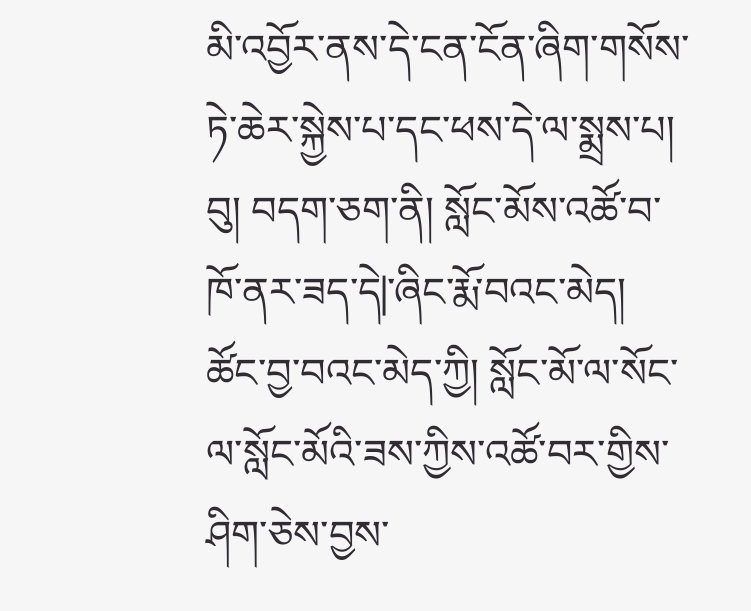མི་འབྱོར་ནས་དེ་ངན་ངོན་ཞིག་གསོས་ཏེ་ཆེར་སྐྱེས་པ་དང་ཕས་དེ་ལ་སྨྲས་པ། བུ། བདག་ཅག་ནི། སློང་མོས་འཚོ་བ་ཁོ་ནར་ཟད་དེ|་ཞིང་རྨོ་བའང་མེད། ཚོང་བྱ་བའང་མེད་ཀྱི། སློང་མོ་ལ་སོང་ལ་སློང་མོའི་ཟས་ཀྱིས་འཚོ་བར་གྱིས་ཤིག་ཅེས་བྱས་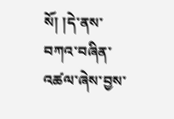སོ། །དེ་ནས་བཀའ་བཞིན་འཚལ་ཞེས་བྱས་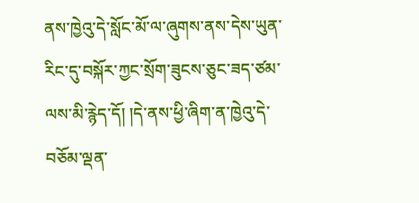ནས་ཁྱེའུ་དེ་སློང་མོ་ལ་ཞུགས་ནས་དེས་ཡུན་རིང་དུ་བསྐོར་ཀྱང་སྲོག་ཟུངས་ཅུང་ཟད་ཙམ་ལས་མི་རྙེད་དོ། །དེ་ནས་ཕྱི་ཞིག་ན་ཁྱེའུ་དེ་བཅོམ་ལྡན་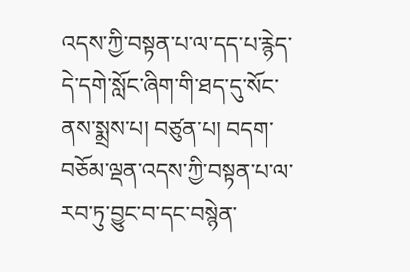འདས་ཀྱི་བསྟན་པ་ལ་དད་པ་རྙེད་དེ་དགེ་སློང་ཞིག་གི་ཐད་དུ་སོང་ནས་སྨྲས་པ། བཙུན་པ། བདག་བཅོམ་ལྡན་འདས་ཀྱི་བསྟན་པ་ལ་རབ་ཏུ་བྱུང་བ་དང་བསྙེན་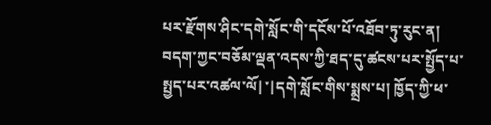པར་རྫོགས་ཤིང་དགེ་སློང་གི་དངོས་པོ་འཐོབ་ཏུ་རུང་ན། བདག་ཀྱང་བཅོམ་ལྡན་འདས་ཀྱི་ཐད་དུ་ཚངས་པར་སྤྱོད་པ་སྤྱད་པར་འཚལ་ལོ|་|དགེ་སློང་གིས་སྨྲས་པ། ཁྱོད་ཀྱི་ཕ་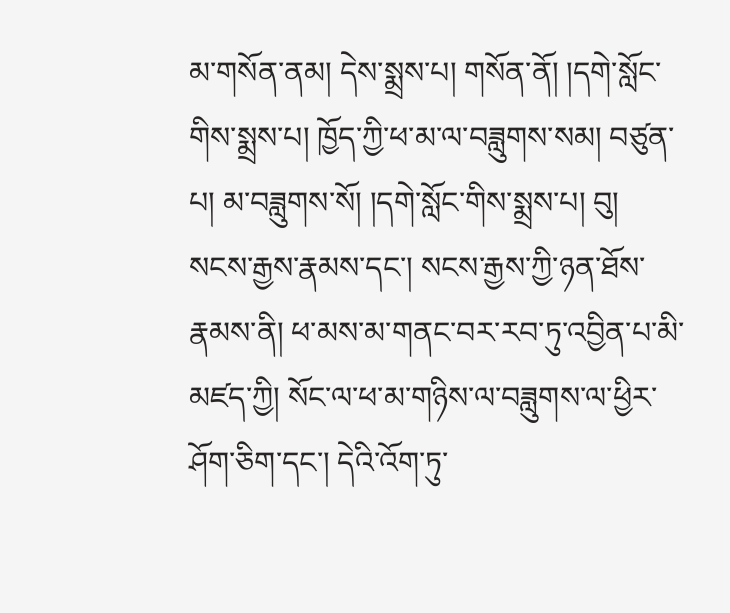མ་གསོན་ནམ། དེས་སྨྲས་པ། གསོན་ནོ། །དགེ་སློང་གིས་སྨྲས་པ། ཁྱོད་ཀྱི་ཕ་མ་ལ་བཟླུགས་སམ། བཙུན་པ། མ་བཟླུགས་སོ། །དགེ་སློང་གིས་སྨྲས་པ། བུ། སངས་རྒྱས་རྣམས་དང་། སངས་རྒྱས་ཀྱི་ཉན་ཐོས་རྣམས་ནི། ཕ་མས་མ་གནང་བར་རབ་ཏུ་འབྱིན་པ་མི་མཛད་ཀྱི། སོང་ལ་ཕ་མ་གཉིས་ལ་བཟླུགས་ལ་ཕྱིར་ཤོག་ཅིག་དང་། དེའི་འོག་ཏུ་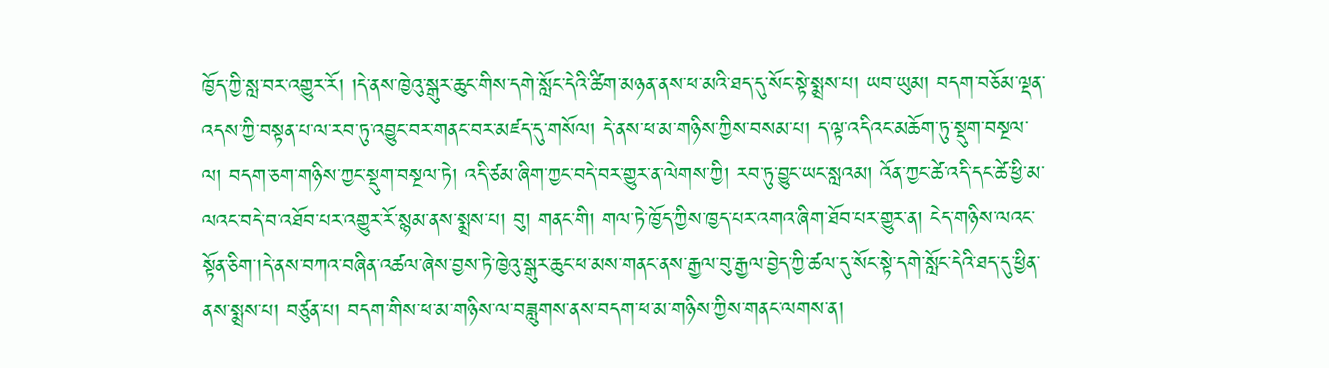ཁྱོད་ཀྱི་སླ་བར་འགྱུར་རོ། །དེ་ནས་ཁྱེའུ་སྒུར་ཆུང་གིས་དགེ་སློང་དེའི་ཚིག་མཉན་ནས་ཕ་མའི་ཐད་དུ་སོང་སྟེ་སྨྲས་པ། ཡབ་ཡུམ། བདག་བཅོམ་ལྡན་འདས་ཀྱི་བསྟན་པ་ལ་རབ་ཏུ་འབྱུང་བར་གནང་བར་མཛད་དུ་གསོལ། དེ་ནས་ཕ་མ་གཉིས་ཀྱིས་བསམ་པ། ད་ལྟ་འདིའང་མཆོག་ཏུ་སྡུག་བསྔལ་ལ། བདག་ཅག་གཉིས་ཀྱང་སྡུག་བསྔལ་ཏེ། འདི་ཙམ་ཞིག་ཀྱང་བདེ་བར་གྱུར་ན་ལེགས་ཀྱི། རབ་ཏུ་བྱུང་ཡང་སླའམ། འོན་ཀྱང་ཚེ་འདི་དང་ཚེ་ཕྱི་མ་ལའང་བདེ་བ་འཐོབ་པར་འགྱུར་རོ་སྙམ་ནས་སྨྲས་པ། བུ། གནང་གི། གལ་ཏེ་ཁྱོད་ཀྱིས་ཁྱད་པར་འགའ་ཞིག་ཐོབ་པར་གྱུར་ན། ངེད་གཉིས་ལའང་སྟོན་ཅིག་།དེ་ནས་བཀའ་བཞིན་འཚལ་ཞེས་བྱས་ཏེ་ཁྱེའུ་སྒུར་ཆུང་ཕ་མས་གནང་ནས་རྒྱལ་བུ་རྒྱལ་བྱེད་ཀྱི་ཚལ་དུ་སོང་སྟེ་དགེ་སློང་དེའི་ཐད་དུ་ཕྱིན་ནས་སྨྲས་པ། བཙུན་པ། བདག་གིས་ཕ་མ་གཉིས་ལ་བཟླུགས་ནས་བདག་ཕ་མ་གཉིས་ཀྱིས་གནང་ལགས་ན།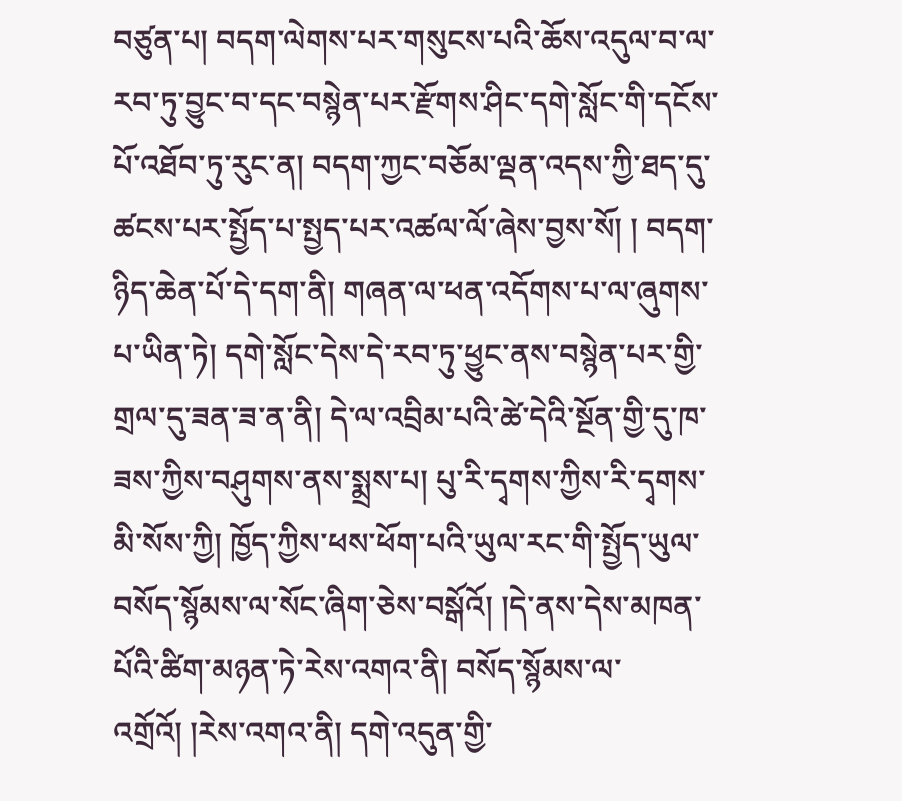བཙུན་པ། བདག་ལེགས་པར་གསུངས་པའི་ཆོས་འདུལ་བ་ལ་རབ་ཏུ་བྱུང་བ་དང་བསྙེན་པར་རྫོགས་ཤིང་དགེ་སློང་གི་དངོས་པོ་འཐོབ་ཏུ་རུང་ན། བདག་ཀྱང་བཅོམ་ལྡན་འདས་ཀྱི་ཐད་དུ་ཚངས་པར་སྤྱོད་པ་སྤྱད་པར་འཚལ་ལོ་ཞེས་བྱས་སོ། ། བདག་ཉིད་ཆེན་པོ་དེ་དག་ནི། གཞན་ལ་ཕན་འདོགས་པ་ལ་ཞུགས་པ་ཡིན་ཏེ། དགེ་སློང་དེས་དེ་རབ་ཏུ་ཕྱུང་ནས་བསྙེན་པར་གྱི་གྲལ་དུ་ཟན་ཟ་ན་ནི། དེ་ལ་འབྲིམ་པའི་ཚེ་དེའི་སྔོན་གྱི་དུ་ཁ་ཟས་ཀྱིས་བཤུགས་ནས་སྨྲས་པ། པུ་རི་དྭགས་ཀྱིས་རི་དྭགས་མི་སོས་ཀྱི། ཁྱོད་ཀྱིས་ཕས་ཕོག་པའི་ཡུལ་རང་གི་སྤྱོད་ཡུལ་བསོད་སྙོམས་ལ་སོང་ཞིག་ཅེས་བསྒོའོ། །དེ་ནས་དེས་མཁན་པོའི་ཚིག་མཉན་ཏེ་རེས་འགའ་ནི། བསོད་སྙོམས་ལ་འགྲོའོ། །རེས་འགའ་ནི། དགེ་འདུན་གྱི་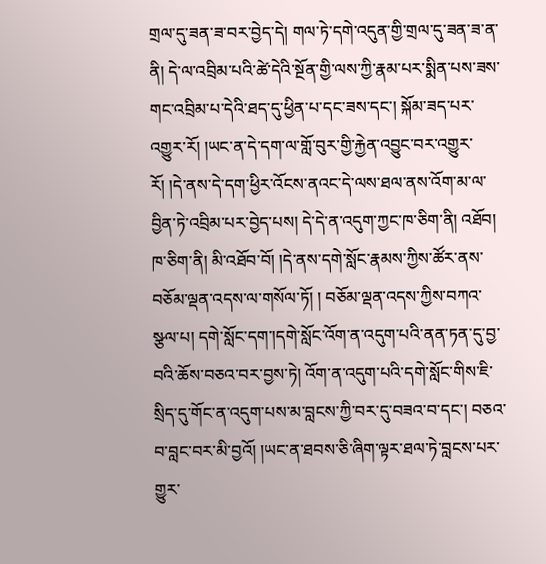གྲལ་དུ་ཟན་ཟ་བར་བྱེད་དེ། གལ་ཏེ་དགེ་འདུན་གྱི་གྲལ་དུ་ཟན་ཟ་ན་ནི། དེ་ལ་འབྲིམ་པའི་ཚེ་དེའི་སྔོན་གྱི་ལས་ཀྱི་རྣམ་པར་སྨིན་པས་ཟས་གང་འབྲིམ་པ་དེའི་ཐད་དུ་ཕྱིན་པ་དང་ཟས་དང་། སྐོམ་ཟད་པར་འགྱུར་རོ། །ཡང་ན་དེ་དག་ལ་གློ་བུར་གྱི་རྐྱེན་འབྱུང་བར་འགྱུར་རོ། །དེ་ནས་དེ་དག་ཕྱིར་འོངས་ནའང་དེ་ལས་ཐལ་ནས་འོག་མ་ལ་བྱིན་ཏེ་འབྲིམ་པར་བྱེད་པས། དེ་དེ་ན་འདུག་ཀྱང་ཁ་ཅིག་ནི། འཐོབ། ཁ་ཅིག་ནི། མི་འཐོབ་བོ། །དེ་ནས་དགེ་སློང་རྣམས་ཀྱིས་ཚོར་ནས་བཅོམ་ལྡན་འདས་ལ་གསོལ་ཏོ། ། བཅོམ་ལྡན་འདས་ཀྱིས་བཀའ་སྩལ་པ། དགེ་སློང་དག་།དགེ་སློང་འོག་ན་འདུག་པའི་ནན་ཏན་དུ་བྱ་བའི་ཆོས་བཅའ་བར་བྱས་ཏེ། འོག་ན་འདུག་པའི་དགེ་སློང་གིས་ཇི་སྲིད་དུ་གོང་ན་འདུག་པས་མ་བླངས་ཀྱི་བར་དུ་བཟའ་བ་དང་། བཅའ་བ་བླང་བར་མི་བྱའོ། །ཡང་ན་ཐབས་ཅི་ཞིག་ལྟར་ཐལ་ཏེ་བླངས་པར་གྱུར་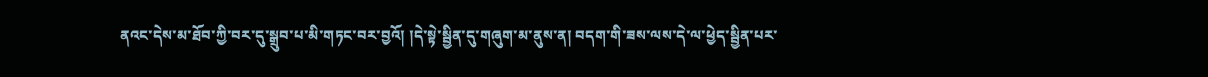ནའང་དེས་མ་ཐོབ་ཀྱི་བར་དུ་སྒྲུབ་པ་མི་གཏང་བར་བྱའོ། །དེ་སྟེ་སྦྱིན་དུ་གཞུག་མ་ནུས་ན། བདག་གི་ཟས་ལས་དེ་ལ་ཕྱེད་སྦྱིན་པར་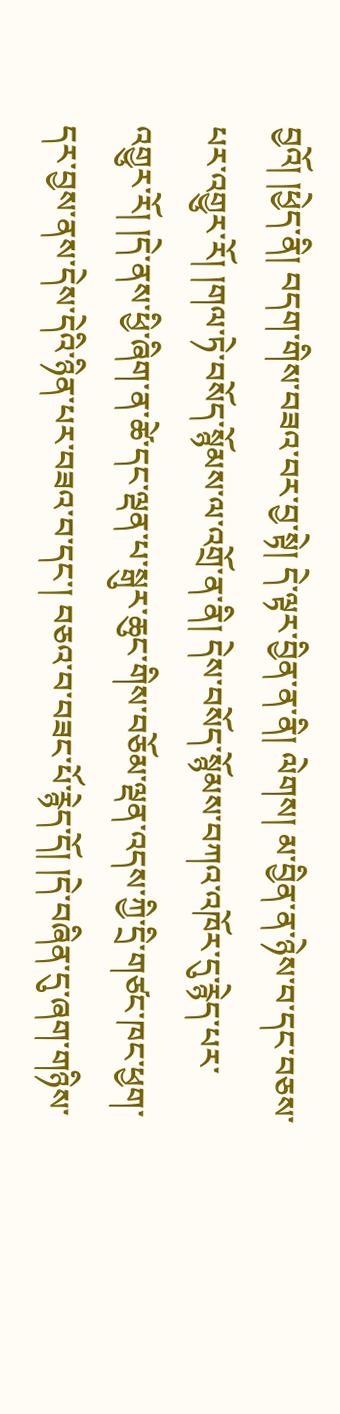བྱའོ། །ཕྱེད་ནི། བདག་གིས་བཟའ་བར་བྱ་སྟེ། དེ་ལྟར་བྱིན་ན་ནི། ལེགས། མ་བྱིན་ན་ཉེས་བ་དང་བཅས་པར་འགྱུར་རོ། །གལ་ཏེ་བསོད་སྙོམས་ལ་འགྲོ་ན་ནི། དེས་བསོད་སྙོམས་བཀའ་འཁོར་དུ་རྙེད་པར་འགྱུར་རོ། །དེ་ནས་ཕྱི་ཞིག་ན་ཚེ་དང་ལྡན་པ་སྒུར་ཆུང་གིས་བཅོམ་ལྡན་འདས་ཀྱི་དྲི་གཙང་ཁང་ཕྱག་དར་བྱས་ནས་དེས་དེའི་ཉིན་པར་བཟའ་བ་དང་། བཅའ་བ་བཟང་པོ་རྙེད་དོ། །དེ་བཞིན་དུ་ཞག་གཉིས་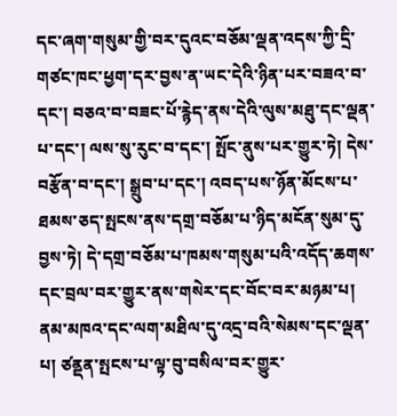དང་ཞག་གསུམ་གྱི་བར་དུའང་བཅོམ་ལྡན་འདས་ཀྱི་དྲི་གཙང་ཁང་ཕྱག་དར་བྱས་ན་ཡང་དེའི་ཉིན་པར་བཟའ་བ་དང་། བཅའ་བ་བཟང་པོ་རྙེད་ནས་དེའི་ལུས་མཐུ་དང་ལྡན་པ་དང་། ལས་སུ་རུང་བ་དང་། སྤོང་ནུས་པར་གྱུར་ཏེ། དེས་བརྩོན་བ་དང་། སྒྲུབ་པ་དང་། འབད་པས་ཉོན་མོངས་པ་ཐམས་ཅད་སྤངས་ནས་དགྲ་བཅོམ་པ་ཉིད་མངོན་སུམ་དུ་བྱས་ཏེ། དེ་དགྲ་བཅོམ་པ་ཁམས་གསུམ་པའི་འདོད་ཆགས་དང་བྲལ་བར་གྱུར་ནས་གསེར་དང་བོང་བར་མཉམ་པ། ནམ་མཁའ་དང་ལག་མཐིལ་དུ་འདྲ་བའི་སེམས་དང་ལྡན་པ། ཙནྡན་སྤངས་པ་ལྟ་བུ་བསིལ་བར་གྱུར་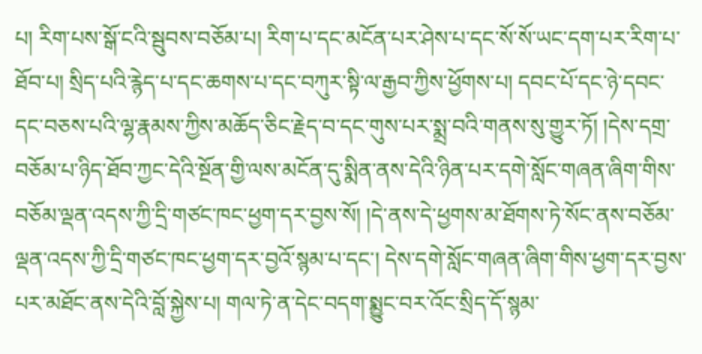པ། རིག་པས་སྒོ་ངའི་སྦུབས་བཅོམ་པ། རིག་པ་དང་མངོན་པར་ཤེས་པ་དང་སོ་སོ་ཡང་དག་པར་རིག་པ་ཐོབ་པ། སྲིད་པའི་རྙེད་པ་དང་ཆགས་པ་དང་བཀུར་སྟི་ལ་རྒྱབ་ཀྱིས་ཕྱོགས་པ། དབང་པོ་དང་ཉེ་དབང་དང་བཅས་པའི་ལྷ་རྣམས་ཀྱིས་མཆོད་ཅིང་རྗེད་བ་དང་གུས་པར་སྨྲ་བའི་གནས་སུ་གྱུར་ཏོ། །དེས་དགྲ་བཅོམ་པ་ཉིད་ཐོབ་ཀྱང་དེའི་སྔོན་གྱི་ལས་མངོན་དུ་སྨིན་ནས་དེའི་ཉིན་པར་དགེ་སློང་གཞན་ཞིག་གིས་བཅོམ་ལྡན་འདས་ཀྱི་དྲི་གཙང་ཁང་ཕྱག་དར་བྱས་སོ། །དེ་ནས་དེ་ཕྱགས་མ་ཐོགས་ཏེ་སོང་ནས་བཅོམ་ལྡན་འདས་ཀྱི་དྲི་གཙང་ཁང་ཕྱག་དར་བྱའོ་སྙམ་པ་དང་། དེས་དགེ་སློང་གཞན་ཞིག་གིས་ཕྱག་དར་བྱས་པར་མཐོང་ནས་དེའི་བློ་སྐྱེས་པ། གལ་ཏེ་ན་དེང་བདག་སྨྱུང་བར་འོང་སྲིད་དོ་སྙམ་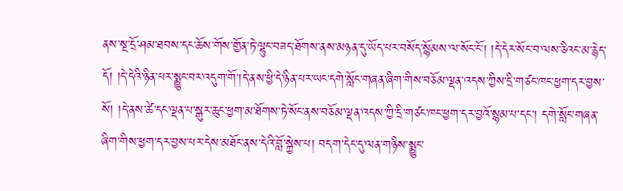ནས་སྔ་དྲོ་ཤམ་ཐབས་དང་ཆོས་གོས་གྱོན་ཏེ་ལྷུང་བཟད་ཐོགས་ནས་མཉན་དུ་ཡོད་པར་བསོད་སྙོམས་ལ་སོང་ངོ་། །དེ་དེར་སོང་བ་ལས་ཅིའང་མ་རྙེད་དོ། །དེ་དེའི་ཉིན་པར་སྨྱུང་བར་འདུག་གོ་།དེ་ནས་ཕྱི་དེ་ཉིན་པར་ཡང་དགེ་སློང་གཞན་ཞིག་གིས་བཅོམ་ལྡན་འདས་ཀྱིས་དྲི་གཙང་ཁང་ཕྱག་དར་བྱས་སོ། །དེ་ནས་ཚེ་དང་ལྡན་པ་སྒུར་ཆུང་ཕྱག་མ་ཐོགས་ཏེ་སོང་ནས་བཅོམ་ལྡན་འདས་ཀྱི་དྲི་གཙང་ཁང་ཕྱག་དར་བྱའོ་སྙམ་པ་དང་། དགེ་སློང་གཞན་ཞིག་གིས་ཕྱག་དར་བྱས་པར་དེས་མཐོང་ནས་དེའི་བློ་སྐྱེས་པ། བདག་དེང་དུ་ལན་གཉིས་སྨྱུང་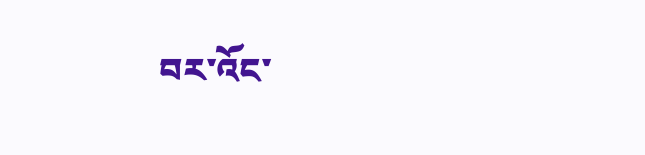བར་འོང་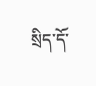སྲིད་དོ་